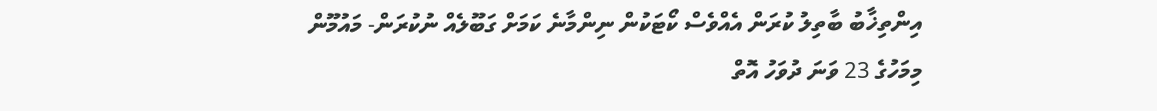އިންތިޚާބު ބާތިލު ކުރަން އެއްވެސް ކޯޓަކުން ނިންމާނެ ކަމަށް ގަބޫލެއް ނުކުރަން- މައުމޫން
މިމަހުގެ 23 ވަނަ ދުވަހު އޮތް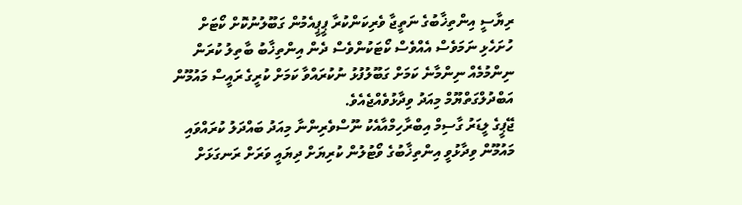ރިޔާސީ އިންތިޚާބުގެ ނަތީޖާ ވެރިކަންކުރާ ޕީޕީއެމުން ގަބޫލުނުކޮށް ކޯޓަށް ހުށަހެޅި ނަމަވެސް އެއްވެސް ކޯޓަކުންވެސް ދެން އިންތިޚާބު ބާތިލު ކުރަން ނިންމުމެއް ނިންމާނެ ކަމަށް ގަބޫލުފުޅު ނުކުރައްވާ ކަމަށް ކުރީގެ ރައީސް މައުމޫން އަބްދުލްގަތްޔޫމް މިއަދު ވިދާޅުވެއްޖެއެވެ.
ޖޭޕީގެ ލީޑަރު ގާސިމް އިބްރާހިމްއާއެކު ނޫސްވެރިންނާ މިއަދު ބައްދަލު ކުރައްވައި މައުމޫން ވިދާޅުވީ އިންތިޚާބުގެ ވޯޓުލުން ކުރިޔަށް ދިޔައީ ވަރަށް ރަނގަޅަށް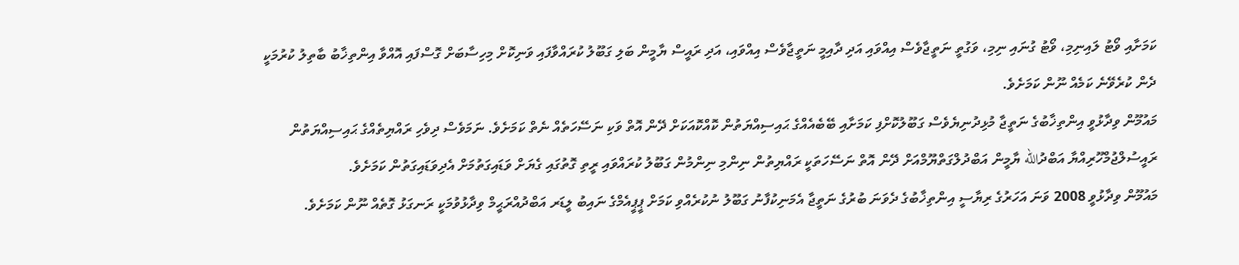ކަމަށާއި ވޯޓު ލައިނިމި، ވޯޓު ގުނައި ނިމި، ވަގުތީ ނަތީޖާވެސް އިއްވައި އަދި ދާއިމީ ނަތީޖާވެސް އިއްވައި، އަދި ރައީސް ޔާމީން ބަލި ގަބޫލު ކުރައްވާފައި ވަނިކޮށް މިހިސާބަށް ގޮސްފައި އޮއްވާ އިންތިޚާބު ބާތިލު ކުރުމަކީ ދެން ކުރެވޭނެ ކަމެއް ނޫން ކަމަށެވެ.
މައުމޫން ވިދާޅުވީ އިންތިޚާބުގެ ނަތީޖާ މުޅިދުނިޔެވެސް ގަބޫލުކޮށްފި ކަމަށާއި ބޭބެއެއްގެ ޙައިސިއްޔަތުން ކޮއްކޮއަކަށް ދޭން އޮތް ވަކި ނަސޭހަތެއް ނެތް ކަމަށެވެ. ނަމަވެސް ދިވެހި ރައްޔިތެއްގެ ޙައިސިއްޔަތުން ރައީސުލްޖުމްހޫރިއްޔާ އަބްދުالله ޔާމީން އަބްދުލްގަތްޔޫމްއަށް ދޭން އޮތް ނަސޭހަތަކީ ރައްޔިތުން ނިންމި ނިންމުން ގަބޫލު ކުރައްވައި ރީތި ގޮތުގައި ގެޔަށް ވަޑައިގަތުމަށް އެދިވަޑައިގަތުން ކަމަށެވެ.
މައުމޫން ވިދާޅުވީ 2008 ވަނަ އަހަރުގެ ރިޔާސީ އިންތިޚާބުގެ ދެވަނަ ބުރުގެ ނަތީޖާ އެމަނިކުފާނު ގަބޫލު ނުކުރެއްވި ކަމަށް ޕީޕީއެމްގެ ނައިބު ލީޑަރ އަބްދުއްރަޙީމް ވިދާޅުވުމަކީ ރަނގަޅު ގޮތެއް ނޫން ކަމަށެވެ.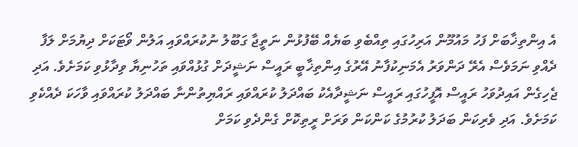އެ އިންތިޚާބަށް ފަހު މައުމޫން އަރިހުގައި ތިއްބެވި ބަޔެއް ބޭފުޅުން ނަތީޖާ ގަބޫލު ނުކުރައްވައި އަލުން ވޯޓަކަށް ދިޔުމަށް ލަފާ ދެއްވި ނަމަވެސް އެރޭ ދަންވަރު އެމަނިކުފާނު އޭރުގެ އިންތިޚާބީ ރައީސް ނަޝީދަށް ގުޅުއްވައި ތަހުނިޔާ ވިދާޅުވި ކަމަށެވެ. އަދި ޖެހިގެން އައިދުވަހު ރައީސް އޮފީހުގައި ރައީސް ނަޝީދާއެކު ބައްދަލު ކުރައްވައި ރައްޔިތުންނާ ބައްދަލު ކުރައްވައި ވާހަކަ ދެއްކެވި ކަމަށެވެ. އަދި ވެރިކަން ބަދަލު ކުރުމުގެ ކަންކަން ވަރަށް ރީތިކޮށް ގެންދެވި ކަމަށް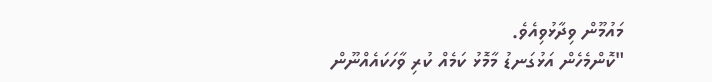މައުމޫން ވިދާޅުވިއެވެ.
"ކޮންމެހެން އަޅުގަނޑު މާމޮޅު ކަމެއް ކުރި ވާހަކައެއްނޫން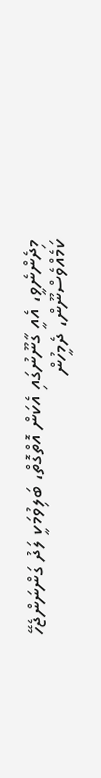މިދެންނެވީ، އެއީ ގާނޫނުގައި އެކަން އޮތްގޮތް، ބަލިވުމަކީ ލަދު ގަންނަންޖެހޭ ކަމެއްވެސްނޫން، ދެމީހުން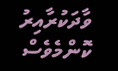ވާދަކުރާއިރު ކޮންމެވެސް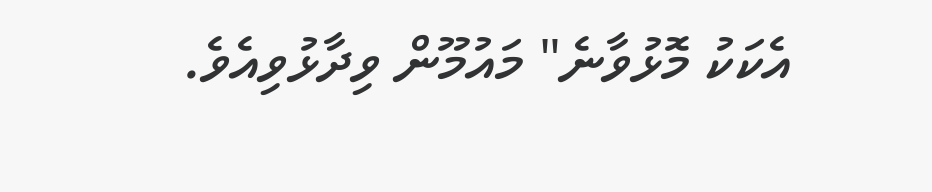އެކަކު މޮޅުވާނެ" މައުމޫން ވިދާޅުވިއެވެ.